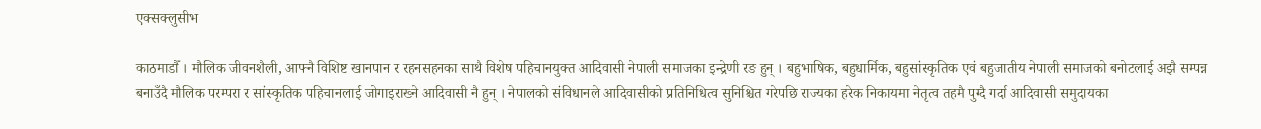एक्सक्लुसीभ

काठमाडौँ । मौलिक जीवनशैली, आफ्नै विशिष्ट खानपान र रहनसहनका साथै विशेष पहिचानयुक्त आदिवासी नेपाली समाजका इन्द्रेणी रङ हुन् । बहुभाषिक, बहुधार्मिक, बहुसांस्कृतिक एवं बहुजातीय नेपाली समाजको बनोटलाई अझै सम्पन्न बनाउँदै मौलिक परम्परा र सांस्कृतिक पहिचानलाई जोगाइराख्ने आदिवासी नै हुन् । नेपालको संविधानले आदिवासीको प्रतिनिधित्व सुनिश्चित गरेपछि राज्यका हरेक निकायमा नेतृत्व तहमै पुग्दै गर्दा आदिवासी समुदायका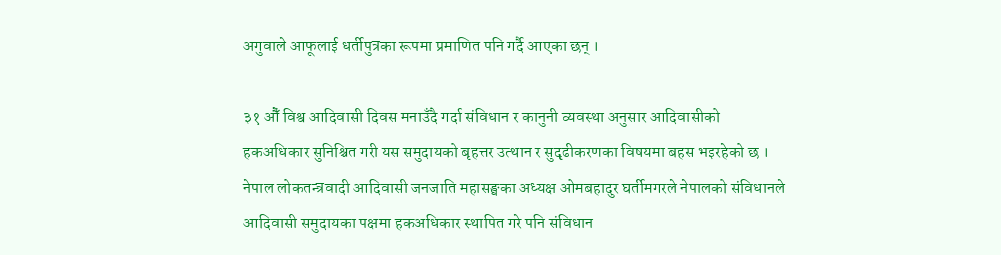अगुवाले आफूलाई धर्तीपुत्रका रूपमा प्रमाणित पनि गर्दै आएका छन् ।

३१ औँ विश्व आदिवासी दिवस मनाउँदै गर्दा संविधान र कानुनी व्यवस्था अनुसार आदिवासीको हकअधिकार सुनिश्चित गरी यस समुदायको बृहत्तर उत्थान र सुदृढीकरणका विषयमा बहस भइरहेको छ । नेपाल लोकतन्त्रवादी आदिवासी जनजाति महासङ्घका अध्यक्ष ओमबहादुर घर्तीमगरले नेपालको संविधानले आदिवासी समुदायका पक्षमा हकअधिकार स्थापित गरे पनि संविधान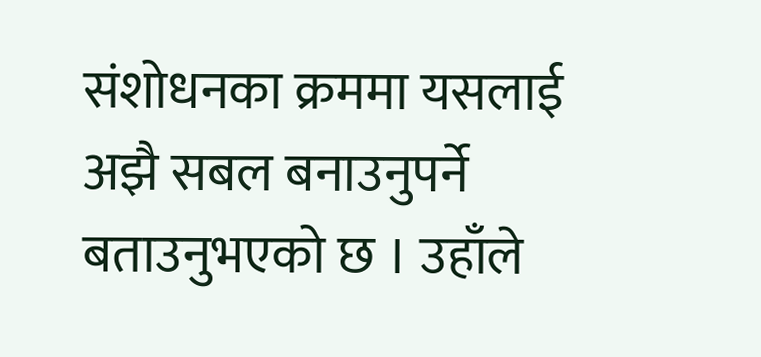संशोधनका क्रममा यसलाई अझै सबल बनाउनुपर्ने बताउनुभएको छ । उहाँले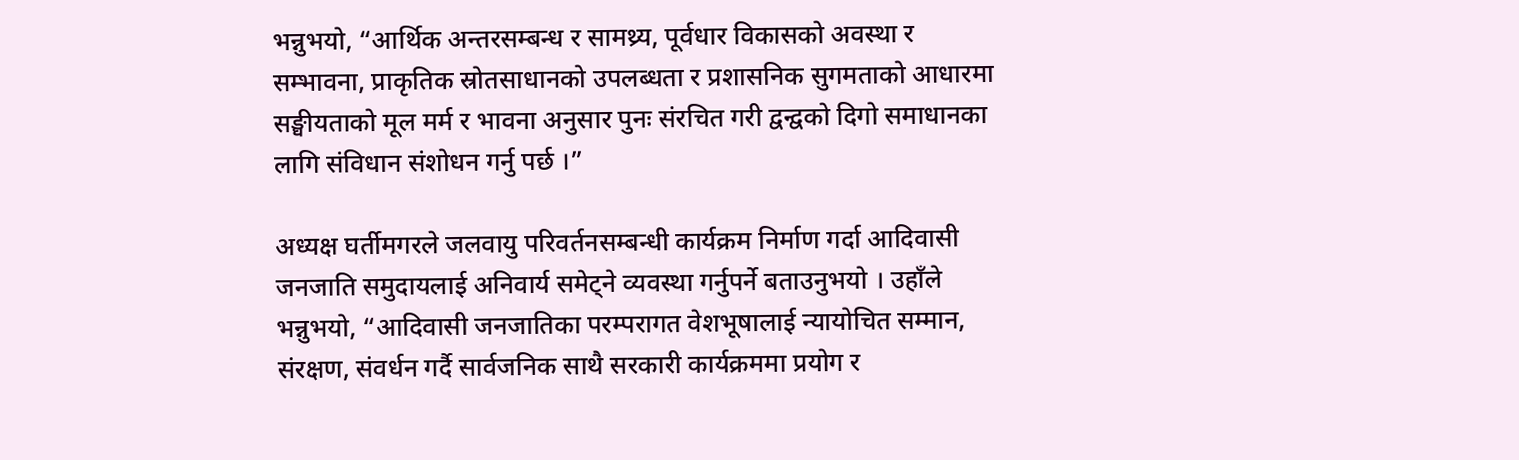भन्नुभयो, “आर्थिक अन्तरसम्बन्ध र सामथ्र्य, पूर्वधार विकासको अवस्था र सम्भावना, प्राकृतिक स्रोतसाधानको उपलब्धता र प्रशासनिक सुगमताको आधारमा सङ्घीयताको मूल मर्म र भावना अनुसार पुनः संरचित गरी द्वन्द्वको दिगो समाधानका लागि संविधान संशोधन गर्नु पर्छ ।”

अध्यक्ष घर्तीमगरले जलवायु परिवर्तनसम्बन्धी कार्यक्रम निर्माण गर्दा आदिवासी जनजाति समुदायलाई अनिवार्य समेट्ने व्यवस्था गर्नुपर्ने बताउनुभयो । उहाँले भन्नुभयो, “आदिवासी जनजातिका परम्परागत वेशभूषालाई न्यायोचित सम्मान, संरक्षण, संवर्धन गर्दै सार्वजनिक साथै सरकारी कार्यक्रममा प्रयोग र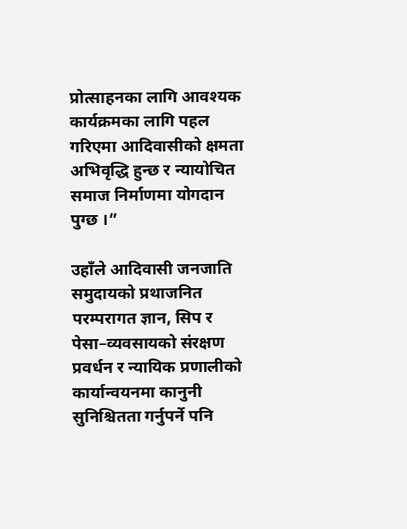प्रोत्साहनका लागि आवश्यक कार्यक्रमका लागि पहल गरिएमा आदिवासीको क्षमता अभिवृद्धि हुन्छ र न्यायोचित समाज निर्माणमा योगदान पुग्छ ।”

उहाँले आदिवासी जनजाति समुदायको प्रथाजनित परम्परागत ज्ञान, सिप र पेसा–व्यवसायको संरक्षण प्रवर्धन र न्यायिक प्रणालीको कार्यान्वयनमा कानुनी सुनिश्चितता गर्नुपर्ने पनि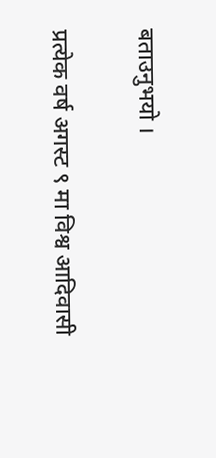बताउनुभयो ।

प्रत्येक वर्ष अगस्ट ९ मा विश्व आदिवासी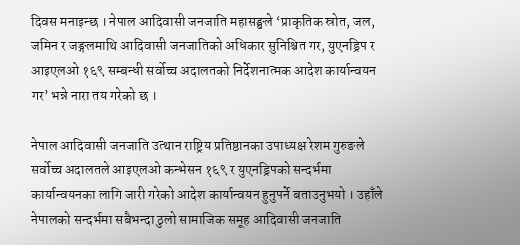दिवस मनाइन्छ । नेपाल आदिवासी जनजाति महासङ्घले ‘प्राकृतिक स्रोत, जल, जमिन र जङ्गलमाथि आदिवासी जनजातिको अधिकार सुनिश्चित गर, युएनड्रिप र आइएलओ १६९ सम्बन्धी सर्वोच्च अदालतको निर्देशनात्मक आदेश कार्यान्वयन गर’ भन्ने नारा तय गरेको छ ।

नेपाल आदिवासी जनजाति उत्थान राष्ट्रिय प्रतिष्ठानका उपाध्यक्ष रेशम गुरुङले सर्वोच्च अदालतले आइएलओ कन्भेसन १६९ र युएनड्रिपको सन्दर्भमा कार्यान्वयनका लागि जारी गरेको आदेश कार्यान्वयन हुनुपर्ने बताउनुभयो । उहाँले नेपालको सन्दर्भमा सबैभन्दा ठुलो सामाजिक समूह आदिवासी जनजाति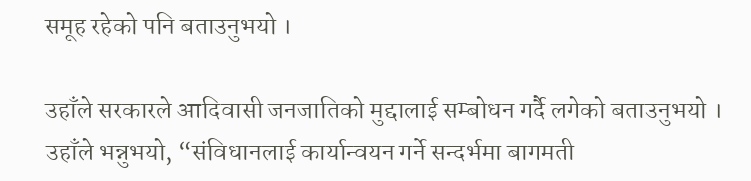समूह रहेको पनि बताउनुभयो ।

उहाँले सरकारले आदिवासी जनजातिको मुद्दालाई सम्बोधन गर्दै लगेको बताउनुभयो । उहाँले भन्नुभयो, “संविधानलाई कार्यान्वयन गर्ने सन्दर्भमा बागमती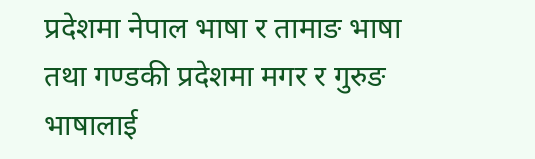प्रदेशमा नेपाल भाषा र तामाङ भाषा तथा गण्डकी प्रदेशमा मगर र गुरुङ भाषालाई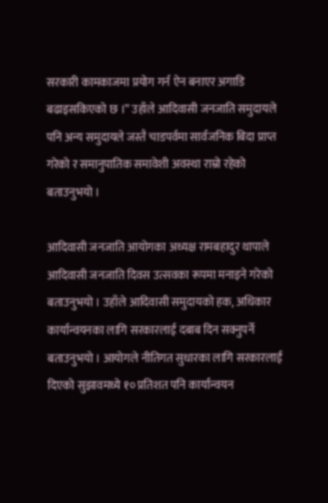सरकारी कामकाजमा प्रयोग गर्न ऐन बनाएर अगाडि बढाइसकिएको छ ।” उहाँले आदिवासी जनजाति समुदायले पनि अन्य समुदायले जस्तै चाडपर्वमा सार्वजनिक बिदा प्राप्त गरेको र समानुपातिक समावेशी अवस्था राम्रो रहेको बताउनुभयो ।

आदिवासी जनजाति आयोगका अध्यक्ष रामबहादुर थापाले आदिवासी जनजाति दिवस उत्सवका रूपमा मनाइने गरेको बताउनुभयो । उहाँले आदिवासी समुदायको हक, अधिकार कार्यान्वयनका लागि सरकारलाई दबाब दिन सक्नुपर्ने बताउनुभयो । आयोगले नीतिगत सुधारका लागि सरकारलाई दिएको सुझावमध्ये १० प्रतिशत पनि कार्यान्वयन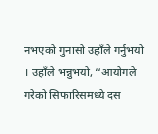नभएको गुनासो उहाँले गर्नुभयो । उहाँले भन्नुभयो, “आयोगले गरेको सिफारिसमध्ये दस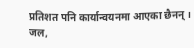प्रतिशत पनि कार्यान्वयनमा आएका छैनन् । जल,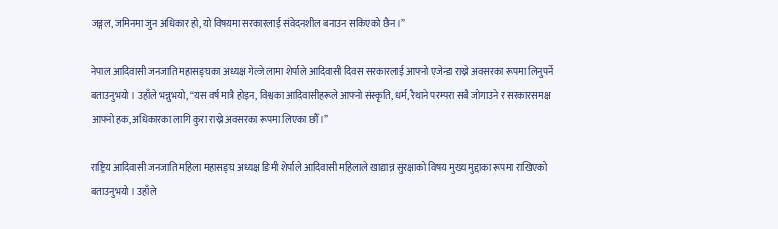जङ्गल, जमिनमा जुन अधिकार हो, यो विषयमा सरकारलाई संवेदनशील बनाउन सकिएको छैन ।”

नेपाल आदिवासी जनजाति महासङ्घका अध्यक्ष गेल्जे लामा शेर्पाले आदिवासी दिवस सरकारलाई आफ्नो एजेन्डा राख्ने अवसरका रूपमा लिनुपर्ने बताउनुभयो । उहाँले भन्नुभयो, “यस वर्ष मात्रै होइन, विश्वका आदिवासीहरूले आफ्नो संस्कृति, धर्म, रैथाने परम्परा सबै जोगाउने र सरकारसमक्ष आफ्नो हक, अधिकारका लागि कुरा राख्ने अवसरका रूपमा लिएका छौँ ।”

राष्ट्रिय आदिवासी जनजाति महिला महासङ्घ अध्यक्ष ङिमी शेर्पाले आदिवासी महिलाले खाद्यान्न सुरक्षाको विषय मुख्य मुद्दाका रूपमा राखिएको बताउनुभयो । उहाँले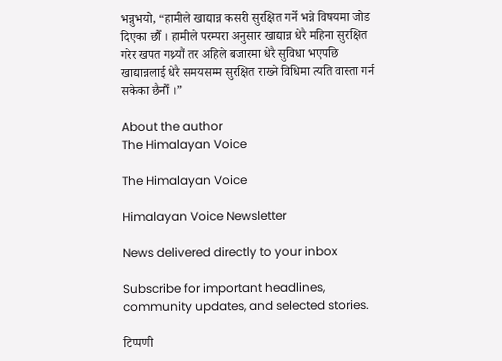भन्नुभयो, “हामीले खाद्यान्न कसरी सुरक्षित गर्ने भन्ने विषयमा जोड दिएका छौँ । हामीले परम्परा अनुसार खाद्यान्न धेरै महिना सुरक्षित गरेर खपत गथ्र्यौं तर अहिले बजारमा धेरै सुविधा भएपछि खाद्यान्नलाई धेरै समयसम्म सुरक्षित राख्ने विधिमा त्यति वास्ता गर्न सकेका छैनौँ ।”

About the author
The Himalayan Voice

The Himalayan Voice

Himalayan Voice Newsletter

News delivered directly to your inbox

Subscribe for important headlines, community updates, and selected stories.

टिप्पणी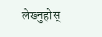लेख्नुहोस्